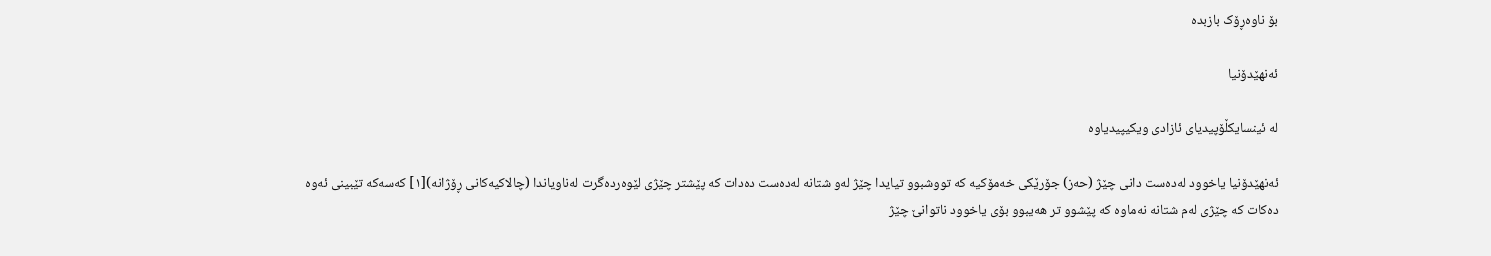بۆ ناوەڕۆک بازبدە

ئەنھێدۆنیا

لە ئینسایکڵۆپیدیای ئازادی ویکیپیدیاوە

ئەنھێدۆنیا یاخوود لەدەست دانی چێژ (حەز) جۆرێکی خەمۆکیە کە تووشبوو تیایدا چێژ لەو شتانە لەدەست دەدات کە پێشتر چێژی لێوەردەگرت لەناویاندا (چالاکیەکانی ڕۆژانە)[١] کەسەکە تێبینی ئەوە دەکات کە چێژی لەم شتانە نەماوە کە پێشوو تر ھەیبوو بۆی یاخوود ناتوانێ چێژ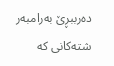دەرببڕێ بەرامبەر شتەکانی کە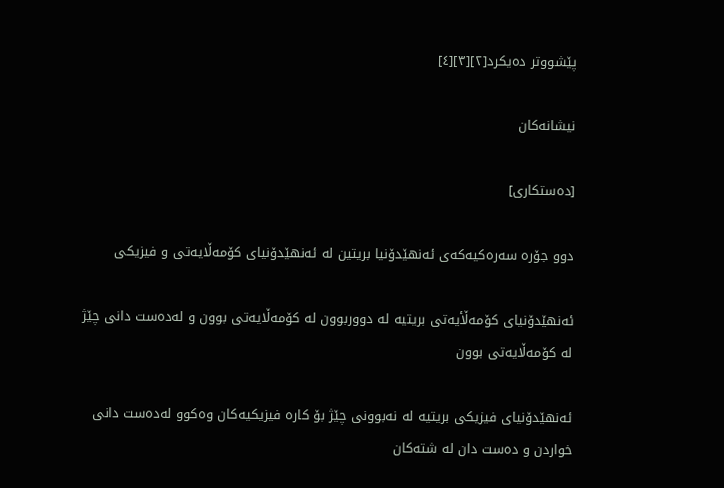پێشووتر دەیکرد[٢][٣][٤]

نیشانەکان

[دەستکاری]

دوو جۆرە سەرەکیەکەی ئەنھێدۆنیا بریتین لە ئەنھێدۆنیای کۆمەڵایەتی و فیزیکی

ئەنھێدۆنیای کۆمەڵأیەتی بریتیە لە دووربوون لە کۆمەڵایەتی بوون و لەدەست دانی چێژ لە کۆمەڵایەتی بوون

ئەنھێدۆنیای فیزیکی بریتیە لە نەبوونی چێژ بۆ کارە فیزیکیەکان وەکوو لەدەست دانی خواردن و دەست دان لە شتەکان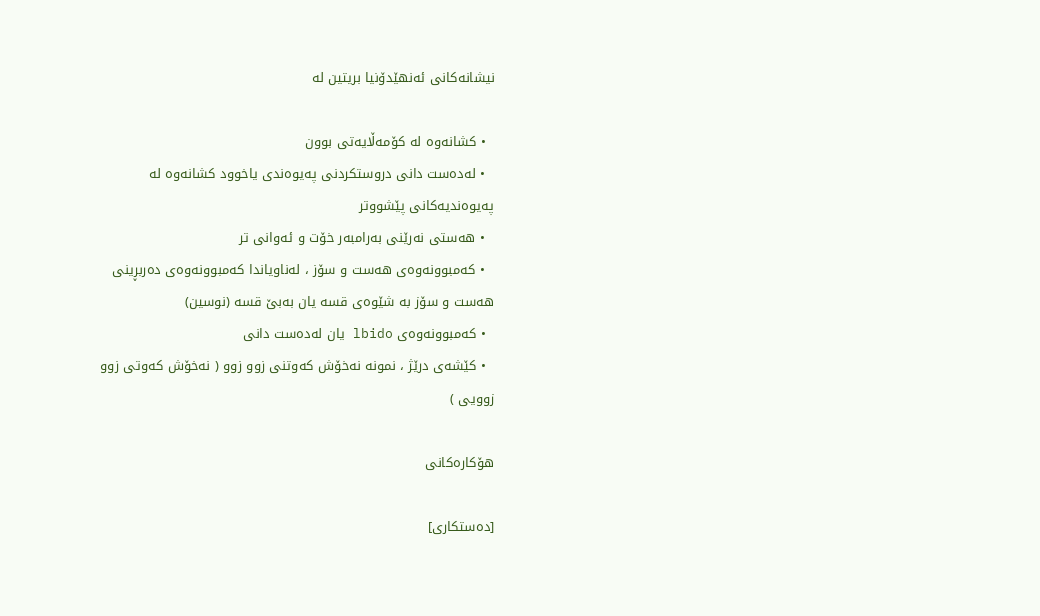نیشانەکانی ئەنھێدۆنیا بریتین لە

  • کشانەوە لە کۆمەڵایەتی بوون
  • لەدەست دانی دروستکردنی پەیوەندی یاخوود کشانەوە لە پەیوەندیەکانی پێشووتر
  • ھەستی نەرێنی بەرامبەر خۆت و ئەوانی تر
  • کەمبوونەوەی ھەست و سۆز ، لەناویاندا کەمبوونەوەی دەربڕینی ھەست و سۆز بە شێوەی قسە یان بەبێ قسە (نوسین)
  • کەمبوونەوەی lbido یان لەدەست دانی
  • کێشەی درێژ ، نمونە نەخۆش کەوتنی زوو زوو ( نەخۆش کەوتی زوو زوویی )

ھۆکارەکانی

[دەستکاری]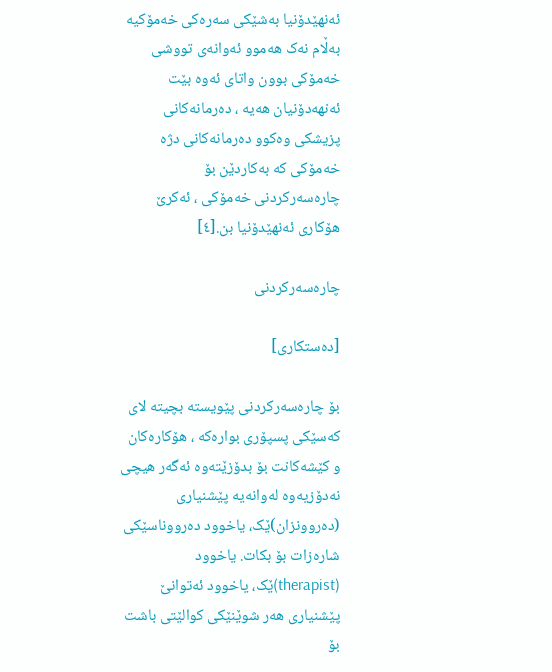ئەنھێدۆنیا بەشێکی سەرەکی خەمۆکیە بەڵام نەک ھەموو ئەوانەی تووشی خەمۆکی بوون واتای ئەوە بێت ئەنھەدۆنیان ھەیە ، دەرمانەکانی پزیشکی وەکوو دەرمانەکانی دژە خەمۆکی کە بەکاردێن بۆ چارەسەرکردنی خەمۆکی ، ئەکرێ ھۆکاری ئەنھێدۆنیا بن.[٤]

چارەسەرکردنی

[دەستکاری]

بۆ چارەسەرکردنی پێویستە بچیتە لای کەسێکی پسپۆری بوارەکە ، ھۆکارەکان و کێشەکانت بۆ بدۆزێتەوە ئەگەر ھیچی نەدۆزیەوە لەوانەیە پێشنیاری (دەروونزان)ێک، یاخوود دەرووناسێکی شارەزات بۆ بکات. یاخوود (therapist)ێک، یاخوود ئەتوانێ پێشنیاری ھەر شوێنێکی کوالێتی باشت بۆ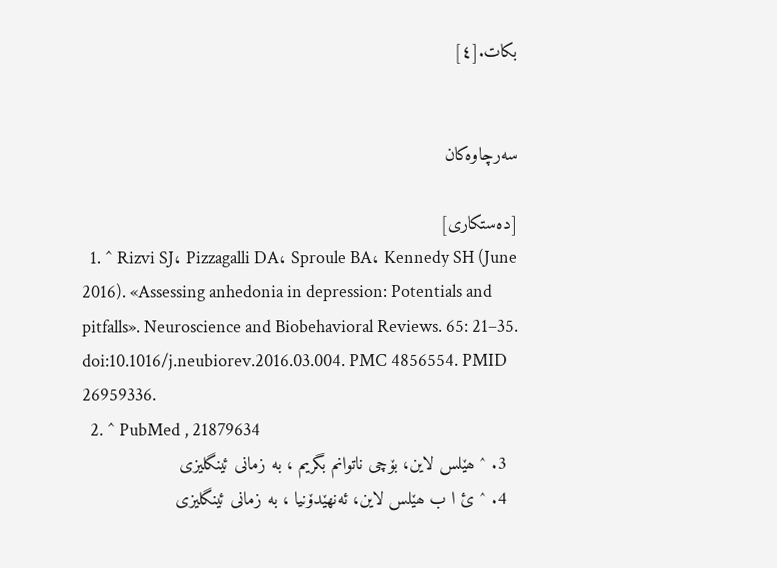بکات.[٤]


سەرچاوەکان

[دەستکاری]
  1. ^ Rizvi SJ، Pizzagalli DA، Sproule BA، Kennedy SH (June 2016). «Assessing anhedonia in depression: Potentials and pitfalls». Neuroscience and Biobehavioral Reviews. 65: 21–35. doi:10.1016/j.neubiorev.2016.03.004. PMC 4856554. PMID 26959336.
  2. ^ PubMed , 21879634
  3. ^ ھێلس لاین، بۆچی ناتوانم بگریم ، بە زمانی ئینگلیزی
  4. ^ ئ ا ب ھێلس لاین، ئەنھێدۆنیا ، بە زمانی ئینگلیزی